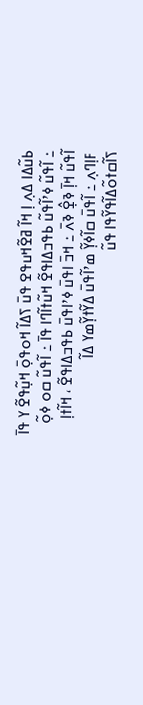ߕߎ߬ߡߊ ߡߍ߲ ߊ߲ ߞߊ߬ ߥߐ߬ߞߎߟߐ ߟߎ߫ ߖߡߊ߬ ߞߋߟߋ߲߫ ߞߎ߲߬ߟߐ߬ ߌ ߟߊ߫ ߸ ߊ߬ߟߎ߬ ߦߴߊ߬ߟߎ߬ ߕߟߏߡߊߟߐ߬ ߞߎ߬ߙߊ߬ߣߊ ߟߊ߫ ߸ ߊ߬ߟߎ߬ ߛߋ ߦߋ߲߬ ߊ߬ߟߎ߬ ߞߊ߲߫ ߢߐ߲߮ ߢߍ߫ ߸ ߞߏ߫ ߊߟߎ߫ ߦߴߊߟߎ߫ ߕߟߏߡߊߟߐ߬ ، ߞߊ߬ߙߊ߲ ߓߊ߲ߣߍ߲ ߸ ߊ߬ߟߎ߫ ߛߊ߬ߦߌ߲߬ ߘߴߊ߬ߟߎ߫ ߡߌ߬ߙߌ߲߬ߘߌ ߡߊ߬ ߖߊ߬ߛߙߋ߬ߡߊ߬ߟߌ߬ߟߊ ߟߎ߬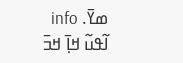ߘߌ߫. info
ߊ߬ߟߎ߬ ߞߊ߲߫ ߞߏ߫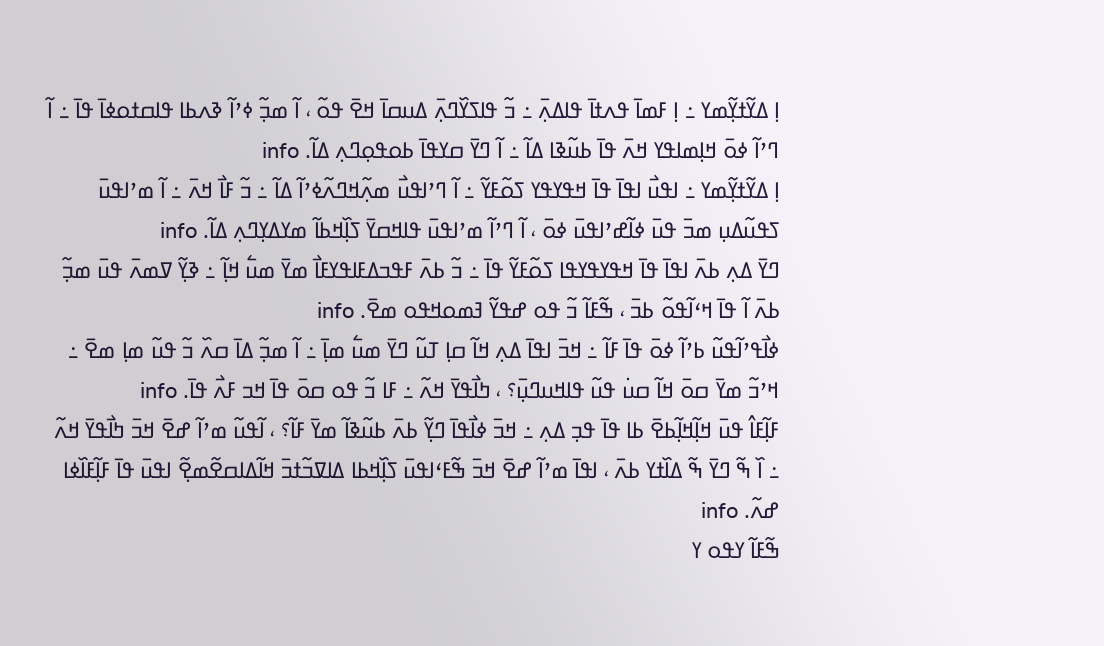ߊ߲ ߡߌ߬ߙߌ߲߬ߘߌ ߸ ߊ߲ ߓߘߊ߫ ߟߍߙߊ߫ ߟߊߡߍ߲߫ ߸ ߏ߬ ߟߊߖߌ߰ߣߍ߲߫ ߡߎߛߊ߫ ߞߐ߫ ߟߋ߬ ، ߊ߬ ߘߏ߲߬ ߦߴߊ߬ ߢߍߕߊ ߟߊߛߙߋߦߊ߫ ߟߊ߫ ߸ ߊ߬ ߣߴߊ߬ ߦߋ߫ ߞߊ߲ߘߊߟߌ ߞߍ߫ ߟߊ߫ ߕߎ߬ߢߊ ߡߊ߬ ߸ ߊ߬ ߣߌ߫ ߛߌߟߊ߫ ߕߋߟߋ߲ߣߍ߲ ߡߊ߬. info
ߊ߲ ߡߌ߬ߙߌ߲߬ߘߌ ߸ ߊߟߎ߯ ߊߟߊ߫ ߟߊ߫ ߞߟߌߟߌ ߖߋ߬ߓߌ߬ ߸ ߊ߬ ߣߴߊߟߎ߯ ߘߍ߲߬ߞߣߍ߬ߦߴߊ߬ ߡߊ߬ ߸ ߏ߬ ߓߊ߯ ߞߍ߫ ߸ ߊ߬ ߘߴߊߟߎ߫ ߖߟߎ߬ߡߎ߲ ߘߏ߫ ߟߎ߫ ߦߊ߬ߝߴߊߟߎ߫ ߦߋ߫ ، ߊ߬ ߣߴߊ߬ ߘߴߊߟߎ߫ ߟߊߞߛߌ߫ ߖߊ߲߰ߞߕߊ߬ ߘߌߡߌ߲ߣߍ߲ ߡߊ߬. info
ߣߌ߫ ߡߍ߲ ߕߍ߫ ߊߟߊ߫ ߟߊ߫ ߞߟߌߟߌߟߊ ߖߋ߬ߓߌ߬ ߟߊ߫ ߸ ߏ߬ ߕߍ߫ ߓߟߏߡߓߊߟߌߓߊ߯ ߘߌ߫ ߘߎ߱ ߞߊ߲߬ ߸ ߢߌ߲߬ ߜߘߍ߫ ߟߎ߫ ߘߏ߲߬ ߕߍ߫ ߊ߬ ߟߊ߫ ߞߵߊ߬ߟߋ߬ ߕߏ߫ ، ߒ߬ߓߊ߬ ߏ߬ ߟߋ ߝߟߌ߬ ߔߘߋߞߟߋ ߘߐ߫. info
ߦߊ߯ߟߴߊ߬ߟߎ߬ ߕߴߊ߬ ߦߋ߫ ߟߊ߫ ߓߊ߬ ߸ ߞߏ߫ ߊߟߊ߫ ߡߍ߲ ߞߊ߬ ߛߊ߲ ߠߎ߬ ߣߌ߫ ߘߎ߱ ߘߊ߲߫ ߸ ߊ߬ ߘߏ߲߬ ߡߊ߫ ߛߍ߰ ߏ߬ ߟߎ߬ ߘߊ߲ ߘߐ߫ ߸ ߞߴߏ߬ ߘߌ߫ ߛߋ߫ ߞߊ߬ ߛߎ߭ ߟߎ߬ ߟߊߞߎߣߎ߲߫؟ ، ߤߊ߯ߟߌ߫ ߞߍ߬ ߸ ߓߊ ߏ߬ ߟߋ ߛߋ߫ ߟߊ߫ ߞߏ ߓߍ߯ ߟߊ߫. info
ߓߊ߲߬ߓߊ߮ ߟߎ߫ ߞߊ߲߬ߞߊ߲߬ߕߐ߫ ߕߊ ߟߊ߫ ߟߏ߲ ߡߍ߲ ߸ ߞߏ߫ ߦߊ߯ߟߊ߫ ߣߌ߲߬ ߕߍ߫ ߕߎ߬ߢߊ߬ ߘߌ߫ ߓߊ߬؟ ، ߊ߬ߟߎ߬ ߘߴߊ߬ ߝߐ߫ ߞߏ߫ ߤߊ߯ߟߌ߫ ߞߍ߬ ߸ ߊ߰ ߒ߬ ߣߌ߫ ߒ߬ ߡߊ߰ߙߌ ߕߍ߫ ، ߊߟߊ߫ ߘߴߊ߬ ߝߐ߫ ߞߏ߫ ߒ߬ߓߵߊߟߎ߫ ߖߊ߲߰ߞߕߊ ߡߊߜߏ߬ߙߏ߫ ߞߊ߬ߡߊߛߐ߬ߘߐ߲߬ ߊߟߎ߫ ߟߊ߫ ߓߊ߲߬ߓߊ߰ߦߊ ߝߍ߬. info
ߒ߬ߓߊ߬ ߌߟߋ ߌ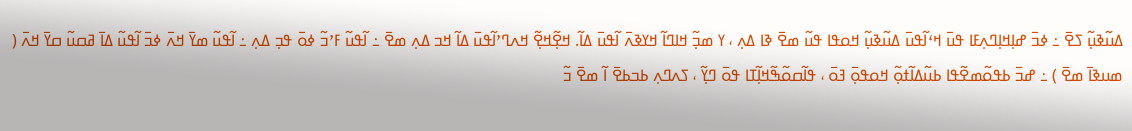ߡߎ߬ߢߎ߲߬ ߖߐ߫ ߸ ߦߏ߫ ߝߊ߲ߞߊ߲ߣߍ߲ߓߊ ߟߎ߫ ߞߵߊ߬ߟߎ߫ ߡߎ߬ߢߎ߲߬ ߞߋߟߊ ߟߎ߬ ߘߐ߫ ߢߊ ߡߍ߲ ، ߌ ߘߏ߲߬ ߞߊߣߊ߬ ߞߌߢߍ߫ ߊ߬ߟߎ߫ ߡߊ߬. ߞߐ߲߬ߞߐ߲߬ ߞߍߣߴߊ߬ߟߎ߫ ߡߊ߬ ߞߏ ߡߍ߲ ߘߐ߫ ߸ ߊ߬ߟߎ߬ ߓߴߏ߬ ߦߋ߫ ߟߏ߲ ߡߍ߲ ߸ ߊ߬ߟߎ߬ ߘߌ߫ ߞߍ߫ ߦߏ߫ ߊ߬ߟߎ߬ ߡߊ߫ ߥߛߎ߬ ߛߌ߫ ߞߍ߫ ( ߘߎߢߊ߫ ߘߐ߫ ) ߸ ߝߏ߫ ߕߟߋ߬ߘߐ߬ߟߊ ߕߎ߬ߡߊ߬ߙߋ߲߬ ߞߋߟߋ߲߫ ߔߋ߫ ، ߟߊ߬ߛߋ߬ߒ߬ߞߊ߲߬ߠߊ ߟߋ߫ ߣߌ߲߬ ، ߖߍߣߍ߲ ߕߏߕߐ߫ ߊ߬ ߘߐ߫ ߏ߬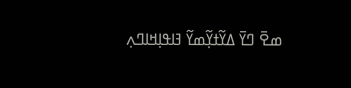ߘߐ߫ ߣߌ߫ ߡߌ߬ߙߌ߲߬ߘߌ߬ ߔߊߟߊ߲ߞߊߣߍ߲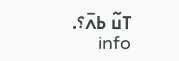ߠߎ߬ ߕߍ߫؟. info